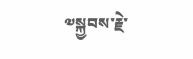༧སྐྱབས་རྗེ་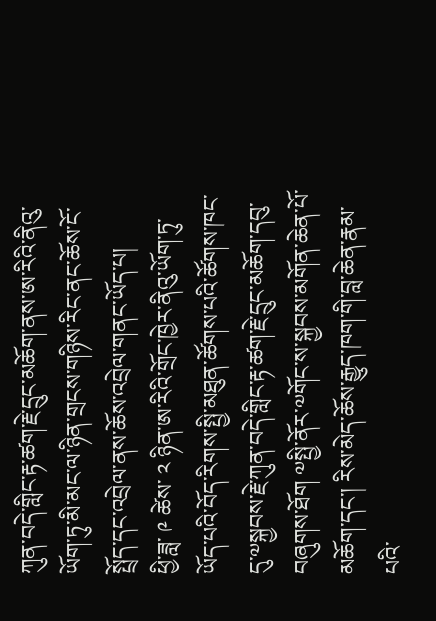ཀུན་བདེ་གླིང་རྟ་ཚག་རྗེ་དྲུང་མཆོག་ནས་ཨ་རིའི་ནིའུ་ཡོག་ཏུ་མི་མང་ལ་ཉིན་གྲངས་གཉིས་རིང་ནང་ཆོས་ངོ་སྤྲོད་དང་འབྲེལ་ནས་ཆོས་འབྲེལ་གནང་ཡོད་པ།
ཕྱི་ཟླ་ ༩ ཚེས་ ༢ ཉིན་ཨ་རིའི་གྲོང་ཁྱེར་ནིའུ་ཡོག་ཏུ་ཡོད་པའི་བོད་རིགས་སྤྱི་མཐུན་ཚོགས་པའི་ཚོགས་ཁང་དུ་༧སྐྱབས་རྗེ་ཀུན་བདེ་གླིང་རྟ་ཚག་རྗེ་དྲུང་མཆོག་དབུ་བཞུགས་ཐོག ༧སྤྱི་ནོར་༧གོང་ས་སྐྱབས་མགོན་ཆེན་པོ་མཆོག་དང་། རིས་མེད་ཆོས་རྒྱུད་ཁག་གི་བླ་ཆེན་རྣམ་པའི་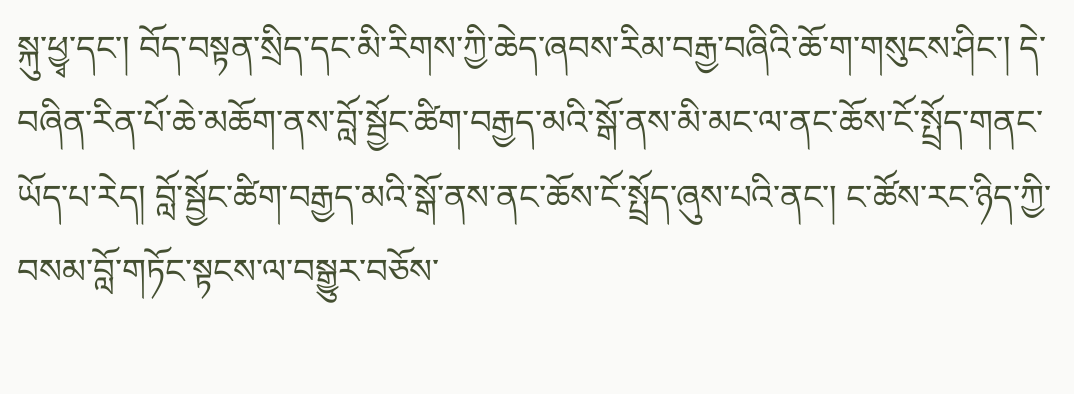སྐུ་ཕྱྭ་དང་། བོད་བསྟན་སྲིད་དང་མི་རིགས་ཀྱི་ཆེད་ཞབས་རིམ་བརྒྱ་བཞིའི་ཆོ་ག་གསུངས་ཤིང་། དེ་བཞིན་རིན་པོ་ཆེ་མཆོག་ནས་བློ་སྦྱོང་ཚིག་བརྒྱད་མའི་སྒོ་ནས་མི་མང་ལ་ནང་ཆོས་ངོ་སྤྲོད་གནང་ཡོད་པ་རེད། བློ་སྦྱོང་ཚིག་བརྒྱད་མའི་སྒོ་ནས་ནང་ཆོས་ངོ་སྤྲོད་ཞུས་པའི་ནང་། ང་ཚོས་རང་ཉིད་ཀྱི་བསམ་བློ་གཏོང་སྟངས་ལ་བསྒྱུར་བཅོས་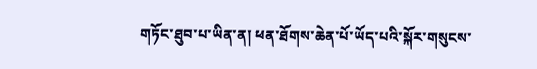གཏོང་ཐུབ་པ་ཡིན་ན། ཕན་ཐོགས་ཆེན་པོ་ཡོད་པའི་སྐོར་གསུངས་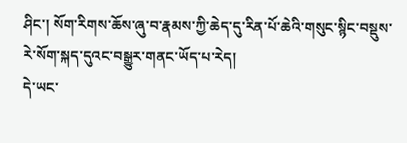ཤིང་། སོག་རིགས་ཆོས་ཞུ་བ་རྣམས་ཀྱི་ཆེད་དུ་རིན་པོ་ཆེའི་གསུང་སྙིང་བསྡུས་རེ་སོག་སྐད་དུའང་བསྒྱུར་གནང་ཡོད་པ་རེད།
དེ་ཡང་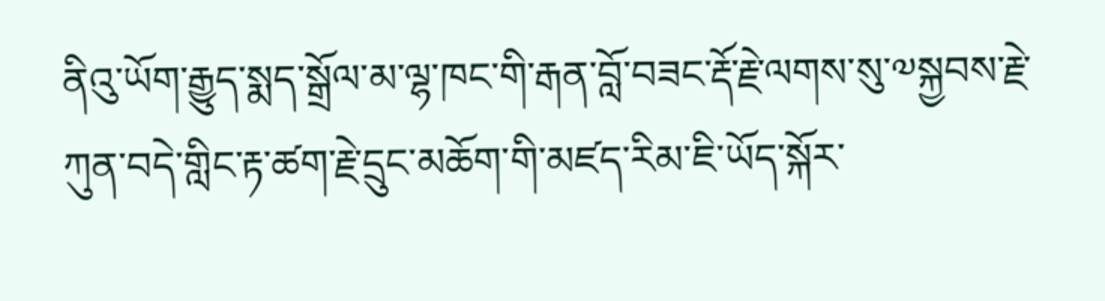ནིའུ་ཡོག་རྒྱུད་སྨད་སྒྲོལ་མ་ལྷ་ཁང་གི་རྒན་བློ་བཟང་རྡོ་རྗེ་ལགས་སུ་༧སྐྱབས་རྗེ་ཀུན་བདེ་གླིང་རྟ་ཚག་རྗེ་དྲུང་མཆོག་གི་མཛད་རིམ་ཇི་ཡོད་སྐོར་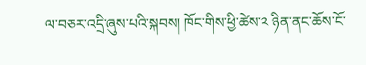ལ་བཅར་འདྲི་ཞུས་པའི་སྐབས། ཁོང་གིས་ཕྱི་ཚེས་༢ ཉིན་ནང་ཆོས་ངོ་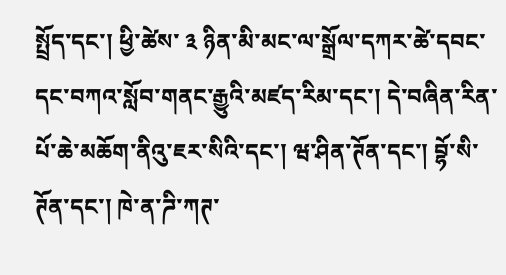སྤྲོད་དང་། ཕྱི་ཚེས་ ༣ ཉིན་མི་མང་ལ་སྒྲོལ་དཀར་ཚེ་དབང་དང་བཀའ་སློབ་གནང་རྒྱུའི་མཛད་རིམ་དང་། དེ་བཞིན་རིན་པོ་ཆེ་མཆོག་ནིའུ་ཇར་སིའི་དང་། ཝ་ཤིན་ཊོན་དང་། བྷོ་སི་ཊོན་དང་། ཁེ་ན་ཌི་ཀཊ་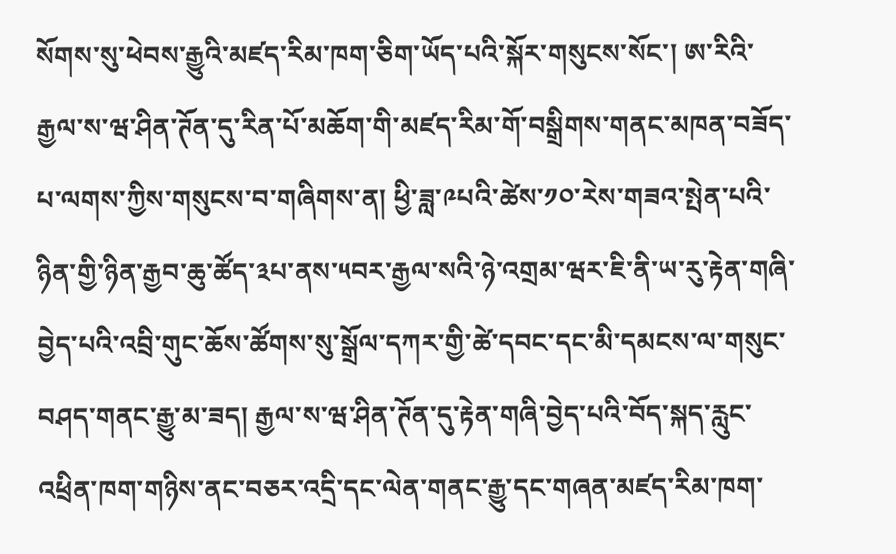སོགས་སུ་ཕེབས་རྒྱུའི་མཛད་རིམ་ཁག་ཅིག་ཡོད་པའི་སྐོར་གསུངས་སོང་། ཨ་རིའི་རྒྱལ་ས་ཝ་ཤིན་ཊོན་དུ་རིན་པོ་མཆོག་གི་མཛད་རིམ་གོ་བསྒྲིགས་གནང་མཁན་བཟོད་པ་ལགས་ཀྱིས་གསུངས་བ་གཞིགས་ན། ཕྱི་ཟླ་༩པའི་ཚེས་༡༠་རེས་གཟའ་སྤེན་པའི་ཉིན་གྱི་ཉིན་རྒྱབ་ཆུ་ཚོད་༣པ་ནས་༥བར་རྒྱལ་སའི་ཉེ་འགྲམ་ཝར་ཇི་ནི་ཡ་རུ་རྟེན་གཞི་བྱེད་པའི་འབྲི་གུང་ཆོས་ཚོགས་སུ་སྒྲོལ་དཀར་གྱི་ཚེ་དབང་དང་མི་དམངས་ལ་གསུང་བཤད་གནང་རྒྱུ་མ་ཟད། རྒྱལ་ས་ཝ་ཤིན་ཊོན་དུ་རྟེན་གཞི་བྱེད་པའི་བོད་སྐད་རླུང་འཕྲིན་ཁག་གཉིས་ནང་བཅར་འདྲི་དང་ལེན་གནང་རྒྱུ་དང་གཞན་མཛད་རིམ་ཁག་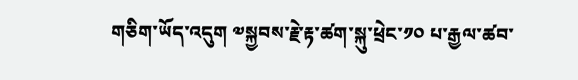གཅིག་ཡོད་འདུག ༧སྐྱབས་རྗེ་རྟ་ཚག་སྐུ་ཕྲེང་༡༠ པ་རྒྱལ་ཚབ་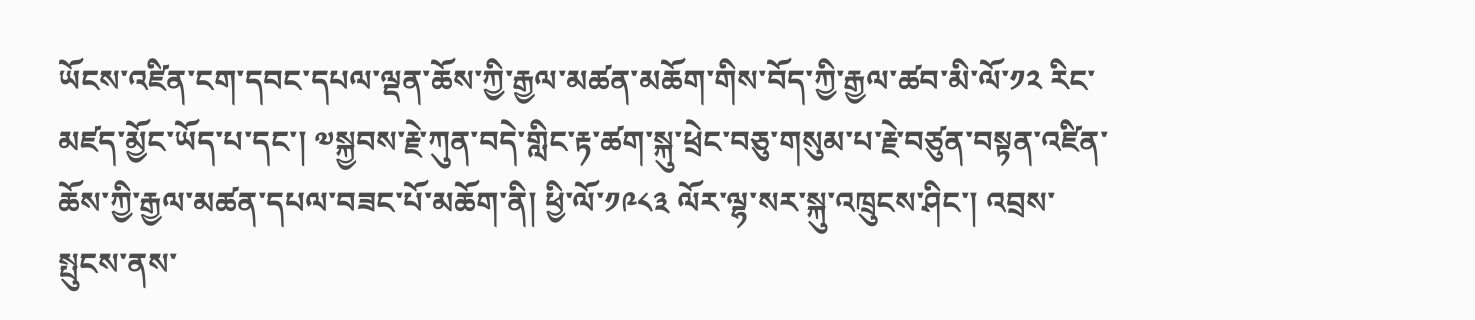ཡོངས་འཛིན་ངག་དབང་དཔལ་ལྡན་ཆོས་ཀྱི་རྒྱལ་མཚན་མཆོག་གིས་བོད་ཀྱི་རྒྱལ་ཚབ་མི་ལོ་༡༢ རིང་མཛད་མྱོང་ཡོད་པ་དང་། ༧སྐྱབས་རྗེ་ཀུན་བདེ་གླིང་རྟ་ཚག་སྐུ་ཕྲེང་བཅུ་གསུམ་པ་རྗེ་བཙུན་བསྟན་འཛིན་ཆོས་ཀྱི་རྒྱལ་མཚན་དཔལ་བཟང་པོ་མཆོག་ནི། ཕྱི་ལོ་༡༩༨༣ ལོར་ལྷ་སར་སྐུ་འཁྲུངས་ཤིང་། འབྲས་སྤུངས་ནས་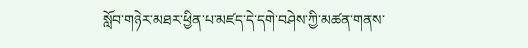སློབ་གཉེར་མཐར་ཕྱིན་པ་མཛད་དེ་དགེ་བཤེས་ཀྱི་མཚན་གནས་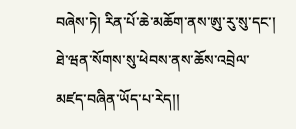བཞེས་ཏེ། རིན་པོ་ཆེ་མཆོག་ནས་ཨུ་རུ་སུ་དང་། ཐེ་ཝན་སོགས་སུ་ཕེབས་ནས་ཆོས་འབྲེལ་མཛད་བཞིན་ཡོད་པ་རེད།།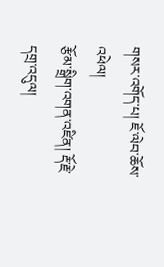གསར་འགོད་པ། ཇོ་ལེབ་ཆོས་འཕེལ།
རྩོམ་སྒྲིག་འགན་འཛིན། རྡོ་རྗེ་དགྲ་འདུལ།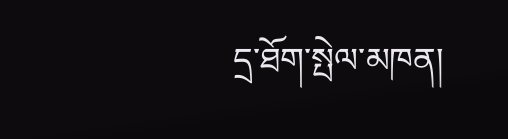དྲ་ཐོག་སྤེལ་མཁན།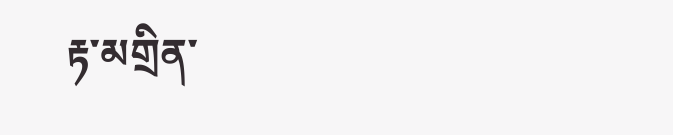རྟ་མགྲིན་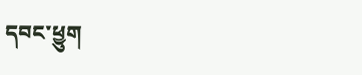དབང་ཕྱུག